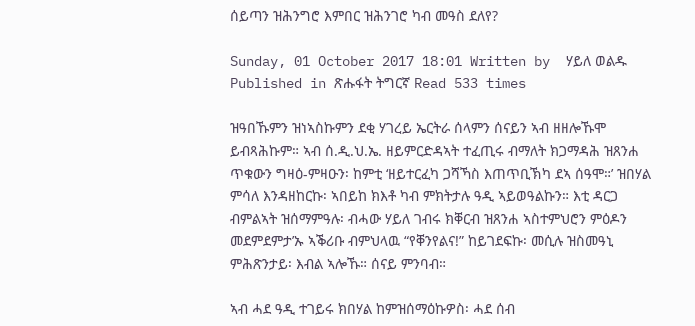ሰይጣን ዝሕንግሮ እምበር ዝሕንገሮ ካብ መዓስ ደለየ?

Sunday, 01 October 2017 18:01 Written by  ሃይለ ወልዱ Published in ጽሑፋት ትግርኛ Read 533 times

ዝዓበኹምን ዝነኣስኩምን ደቂ ሃገረይ ኤርትራ ሰላምን ሰናይን ኣብ ዘዘሎኹሞ ይብጻሕኩም። ኣብ ሰ.ዲ.ህ.ኤ. ዘይምርድዳኣት ተፈጢሩ ብማለት ክጋማዳሕ ዝጸንሐ ጥቁውን ግዛዕ-ምዛዑን፡ ከምቲ ‘ዘይተርፈካ ጋሻኻስ እጠጥቢኽካ ደኣ ሰዓሞ።’ ዝበሃል ምሳለ እንዳዘከርኩ፡ ኣበይከ ክእቶ ካብ ምክትታሉ ዓዲ ኣይወዓልኩን። እቲ ዳርጋ ብምልኣት ዝሰማምዓሉ፡ ብሓው ሃይለ ገብሩ ክቐርብ ዝጸንሐ ኣስተምህሮን ምዕዶን መደምደምታ’ኡ ኣቕሪቡ ብምህላዉ “የቐንየልና!” ከይገደፍኩ፡ መሲሉ ዝስመዓኒ  ምሕጽንታይ፡ እብል ኣሎኹ። ሰናይ ምንባብ።

ኣብ ሓደ ዓዲ ተገይሩ ክበሃል ከምዝሰማዕኩዎስ፡ ሓደ ሰብ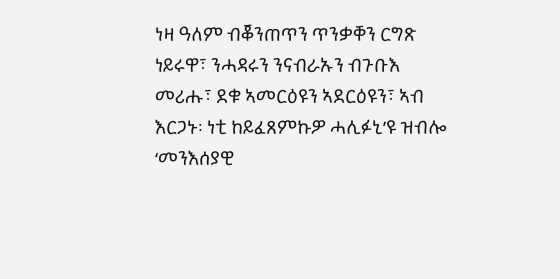ነዛ ዓለም ብቖንጠጥን ጥንቃቐን ርግጽ ነይሩዋ፣ ንሓዳሩን ንናብራኡን ብጉቡእ መሪሑ፣ ደቁ ኣመርዕዩን ኣደርዕዩን፣ ኣብ እርጋኑ፡ ነቲ ከይፈጸምኩዎ ሓሊፉኒ’ዩ ዝብሎ ‘መንእሰያዊ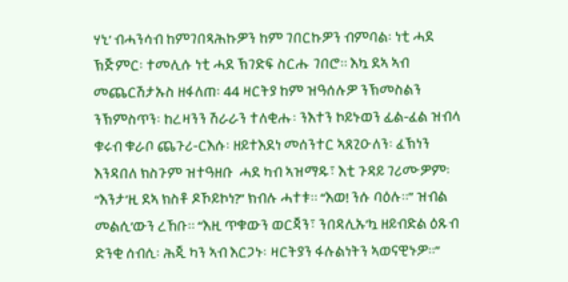ሃኒ’ ብሓንሳብ ከምገበጻሕኩዎን ከም ገበርኩዎን ብምባል፡ ነቲ ሓደ ኽጅምር፡ ተመሊሱ ነቲ ሓደ ኽገድፍ ስርሑ ገበሮ። እኳ ደኣ ኣብ መጨርሽታኡስ ዘፋለጠ፡ 44 ዛርትያ ከም ዝዓሰሉዎ ንኽመስልን ንኽምስጥን፡ ከረዛንን ሽራራን ተለቂሑ፡ ንእተን ኮይኑወን ፊል-ፈል ዝብላ ቁሩብ ቁራቦ ጨጉሪ-ርእሱ፡ ዘይተእደነ መሰንተር ኣጸጊዑለን፡ ፈኽነን እንዳበለ ክስጉም ዝተዓዘቡ  ሓደ ካብ ኣዝማዱ፣ እቲ ጉዳይ ገሪሙዎም፡ “እንታ’ዚ ደኣ ክስቶ ዶኾይኮነ?” ክብሉ ሓተቱ። “እወ! ንሱ ባዕሉ።” ዝብል መልሲ’ውን ረኸቡ። “እዚ ጥቁውን ወርጃን፣ ንበዳሊኡ’ኳ ዘይብድል ዕጹብ ድንቂ ሰብሲ፡ ሕጂ ካን ኣብ እርጋኑ፡ ዛርትያን ፋሉልነትን ኣወናዊኑዎ።”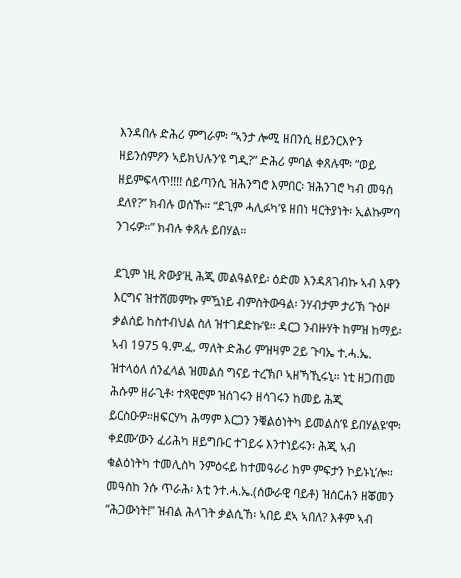እንዳበሉ ድሕሪ ምግራም፡ “ኣንታ ሎሚ ዘበንሲ ዘይንርእዮን ዘይንሰምዖን ኣይክህሉን’ዩ ግዲ?” ድሕሪ ምባል ቀጸሉሞ፡ “ወይ ዘይምፍላጥ!!!! ሰይጣንሲ ዝሕንግሮ እምበር፡ ዝሕንገሮ ካብ መዓስ ደለየ?” ክብሉ ወሰኹ። “ደጊም ሓሊፉካ’ዩ ዘበነ ዛርትያነት፡ ኢልኩም’ባ ንገሩዎ።” ክብሉ ቀጸሉ ይበሃል።

ደጊም ነዚ ጽውያ’ዚ ሕጂ መልዓልየይ፡ ዕድመ እንዳጸገብኩ ኣብ እዋን እርግና ዝተሸመምኩ ምዃነይ ብምስትውዓል፡ ንሃብታም ታሪኽ ጉዕዞ ቃልሰይ ከስተብህል ስለ ዝተገደድኩ’ዩ። ዳርጋ ንብዙሃት ከምዝ ከማይ፡ ኣብ 1975 ዓ.ም.ፈ. ማለት ድሕሪ ምዝዛም 2ይ ጉባኤ ተ.ሓ.ኤ. ዝተላዕለ ሰንፈላል ዝመልስ ግናይ ተረኽቦ ኣዘኻኺሩኒ። ነቲ ዘጋጠመ ሕሱም ዘራጊቶ፡ ተጻዊሮም ዝሰገሩን ዘሳገሩን ከመይ ሕጂ ይርስዑዎ።ዘፍርሃካ ሕማም እርጋን ንቑልዕነትካ ይመልስ’ዩ ይበሃልዩ’ሞ፡ ቀደሙ’ውን ፈሪሕካ ዘይግቡር ተገይሩ እንተነይሩን፡ ሕጂ ኣብ ቁልዕነትካ ተመሊስካ ንምዕሩይ ከተመዓራሪ ከም ምፍታን ኮይኑኒ’ሎ። መዓስከ ንሱ ጥራሕ፡ እቲ ንተ.ሓ.ኤ.(ሰውራዊ ባይቶ) ዝሰርሐን ዘቖመን “ሕጋውነት!” ዝብል ሕላገት ቃልሲኸ፡ ኣበይ ደኣ ኣበለ? እቶም ኣብ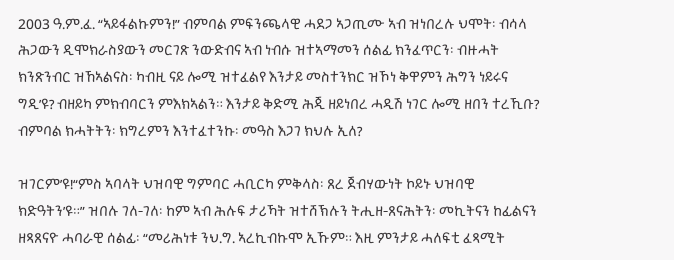2003 ዓ.ም.ፈ. “ኣይፋልኩምን!” ብምባል ምፍንጫላዊ ሓደጋ ኣጋጢሙ ኣብ ዝነበረሉ ህሞት፡ ብሳላ ሕጋውን ዲሞክራስያውን መርገጽ ንውድብና ኣብ ነብሱ ዝተኣማመን ሰልፊ ክንፈጥርን፡ ብዙሓት ክንጽንብር ዝኸኣልናስ፡ ካብዚ ናይ ሎሚ ዝተፈልየ እንታይ መስተንክር ዝኾነ ቅዋምን ሕግን ነይሩና ግዲ’ዩ? ብዘይካ ምክብባርን ምእክኣልን። እንታይ ቅድሚ ሕጂ ዘይነበረ ሓዲሽ ነገር ሎሚ ዘበን ተረኺቡ? ብምባል ክሓትትን፡ ክግረምን እንተፈተንኩ፡ መዓስ እጋገ ክህሉ ኢለ?

ዝገርም’ዩ!“ምስ ኣባላት ህዝባዊ ግምባር ሓቢርካ ምቅላስ፡ ጸረ ጀብሃውነት ኮይኑ ህዝባዊ ክድዓትን’ዩ።” ዝበሉ ገለ-ገለ፡ ከም ኣብ ሕሉፍ ታሪኻት ዝተሸኽሉን ትሒዘ-ጸናሕትን፡ መኪትናን ከፊልናን ዘጻጸናዮ ሓባራዊ ሰልፊ፡ “መሪሕነቱ ንህ.ግ. ኣረኪብኩሞ ኢኹም። እዚ ምንታይ ሓለፍቲ ፈጻሚት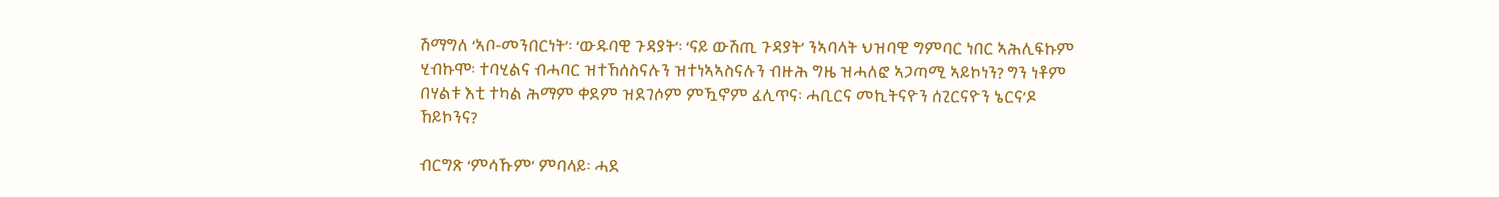ሽማግለ ‘ኣቦ-መንበርነት’፡ ‘ውዱባዊ ጉዳያት’፡ ‘ናይ ውሽጢ ጉዳያት’ ንኣባላት ህዝባዊ ግምባር ነበር ኣሕሊፍኩም ሂብኩሞ፡ ተባሂልና ብሓባር ዝተኸሰስናሉን ዝተነኣኣስናሉን ብዙሕ ግዜ ዝሓለፎ ኣጋጣሚ ኣይኮነን? ግን ነቶም በሃልቱ እቲ ተካል ሕማም ቀደም ዝደገሶም ምዃኖም ፈሊጥና፡ ሓቢርና መኪትናዮን ሰጊርናዮን ኔርና’ዶ ኸይኮንና?

ብርግጽ ‘ምሳኹም’ ምባላይ፡ ሓደ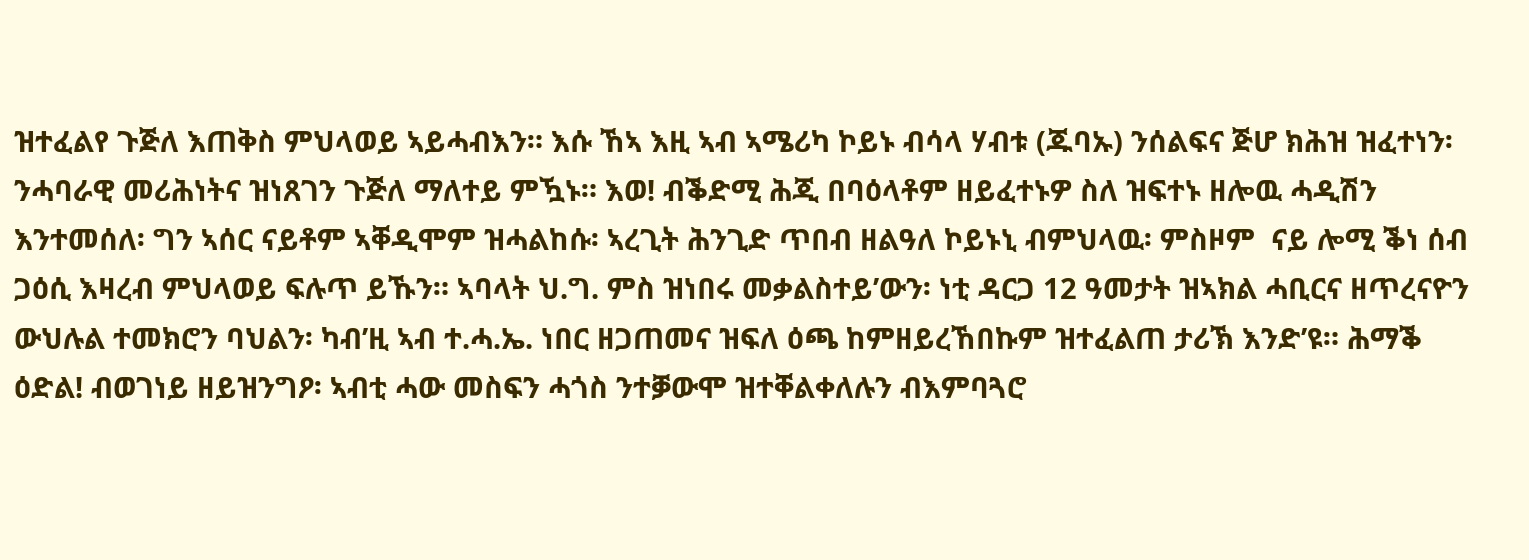ዝተፈልየ ጉጅለ እጠቅስ ምህላወይ ኣይሓብእን። እሱ ኸኣ እዚ ኣብ ኣሜሪካ ኮይኑ ብሳላ ሃብቱ (ጁባኡ) ንሰልፍና ጅሆ ክሕዝ ዝፈተነን፡ ንሓባራዊ መሪሕነትና ዝነጸገን ጉጅለ ማለተይ ምዃኑ። እወ! ብቕድሚ ሕጂ በባዕላቶም ዘይፈተኑዎ ስለ ዝፍተኑ ዘሎዉ ሓዲሽን እንተመሰለ፡ ግን ኣሰር ናይቶም ኣቐዲሞም ዝሓልከሱ፡ ኣረጊት ሕንጊድ ጥበብ ዘልዓለ ኮይኑኒ ብምህላዉ፡ ምስዞም  ናይ ሎሚ ቕነ ሰብ ጋዕሲ እዛረብ ምህላወይ ፍሉጥ ይኹን። ኣባላት ህ.ግ. ምስ ዝነበሩ መቃልስተይ’ውን፡ ነቲ ዳርጋ 12 ዓመታት ዝኣክል ሓቢርና ዘጥረናዮን ውህሉል ተመክሮን ባህልን፡ ካብ’ዚ ኣብ ተ.ሓ.ኤ. ነበር ዘጋጠመና ዝፍለ ዕጫ ከምዘይረኸበኩም ዝተፈልጠ ታሪኽ እንድ’ዩ። ሕማቕ ዕድል! ብወገነይ ዘይዝንግዖ፡ ኣብቲ ሓው መስፍን ሓጎስ ንተቓውሞ ዝተቐልቀለሉን ብእምባጓሮ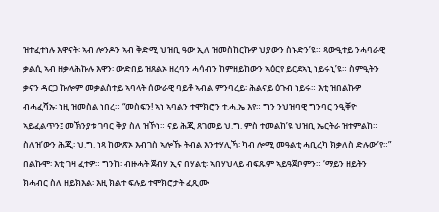ዝተፈተነሉ እዋናት፡ ኣብ ሎንዶን ኣብ ቅድሚ ህዝቢ ዓው ኢለ ዝመስከርኩዎ ህያውን ስኑድን’ዩ። ጻውዒተይ ንሓባራዊ ቃልሲ ኣብ ዘቃላሕኩሉ እዋን፡ ውድበይ ዝጸልኦ ዘረባን ሓሳብን ከምዘይከውን ኣዕርየ ይርደኣኒ ነይሩኒ’ዩ። ስምዒትን ቃናን ዳርጋ ኩሎም መቃልስተይ ኣባላት ሰውራዊ ባይቶ ኣብል ምንባረይ፡ ሕልናይ ዕጉብ ነይሩ። እቲ ዝበልኩዎ ብሓፈሻኡ፡ ነዚ ዝመስል ነበረ። “መስፍን! ኣነ ኣባልን ተሞክሮን ተ.ሓ.ኤ እየ። ግን ንህዝባዊ ግንባር ንዒቐዮ ኣይፈልጥን፤ መኽንያቱ ገባር ቅያ ስለ ዝኾነ። ናይ ሕጂ ጸገመይ ህ.ግ. ምስ ተመልከ’ዩ ህዝቢ ኤርትራ ዝተምልከ። ስለዝ’ውን ሕጂ፡ ህ.ግ. ነጻ ከውጽኦ እብገስ ኣሎኹ ትብል እንተሃሊኻ፡ ካብ ሎሚ መዓልቲ ሓቢረካ ክቃለስ ድሉው’የ።” በልኩሞ፡ እቲ ገዛ ፈተዎ። ግንከ፡ ብዙሓት ጀብሃ ኢና በሃልቲ፡ ኣበሃህላይ ብፍጹም ኣይዓጀቦምን። ‘ማይን ዘይትን ክሓብር ስለ ዘይክእል፡ እዚ ክልተ ፍሉይ ተሞክሮታት ፈጺሙ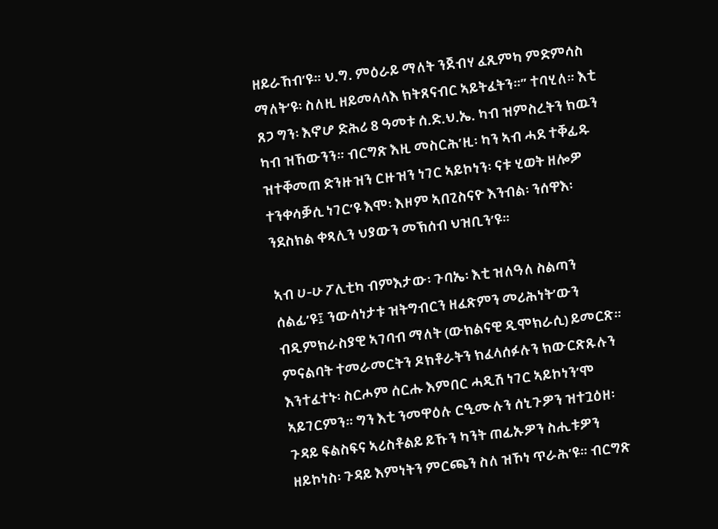ዘይራኸብ’ዩ። ህ.ግ. ምዕራይ ማለት ንጀብሃ ፈጺምካ ምድምሳስ ማለት’ዩ፡ ስለዚ ዘይመላላእ ክትጸናብር ኣይትፈትን።” ተባሂለ። እቲ ጸጋ ግን፡ እኖሆ ድሕሪ 8 ዓመቱ ሰ.ድ.ህ.ኤ. ካብ ዝምስረትን ክዉን ካብ ዝኸውንን። ብርግጽ እዚ መስርሕ’ዚ፡ ካን ኣብ ሓደ ተቐፊዱ ዝተቐመጠ ድንዙዝን ርዙዝን ነገር ኣይኮነን፡ ናቱ ሂወት ዘሎዎ ተንቀሳቓሲ ነገር’ዩ እሞ፡ እዞም ኣበጊስናዮ እንብል፡ ንሰዋእ፡ ንደስክል ቀጻሊን ህያውን መኽሰብ ህዝቢን’ዩ።

ኣብ ሀ-ሁ ፖሊቲካ ብምእታው፡ ጉባኤ፡ እቲ ዝለዓለ ስልጣን ሰልፊ’ዩ፤ ንውሳነታቱ ዝትግብርን ዘፈጽምን መሪሕነት’ውን ብዲምክራስያዊ ኣገባብ ማለት (ውክልናዊ ዲሞክራሲ) ይመርጽ። ምናልባት ተመራመርትን ዶክቶራትን ክፈላሰፉሉን ክውርጽጹሉን እንተፈተኑ፡ ስርሖም ሰርሑ እምበር ሓዲሽ ነገር ኣይኮነን’ሞ ኣይገርምን። ግን እቲ ንመዋዕሉ ርዒሙሉን ሰኒጉዎን ዝተጓዕዘ፡ ጉዳይ ፍልስፍና ኣሪስቶልይ ይኹን ካንት ጠፊኡዎን ስሒቱዎን ዘይኮነስ፡ ጉዳይ እምነትን ምርጫን ስለ ዝኾነ ጥራሕ’ዩ። ብርግጽ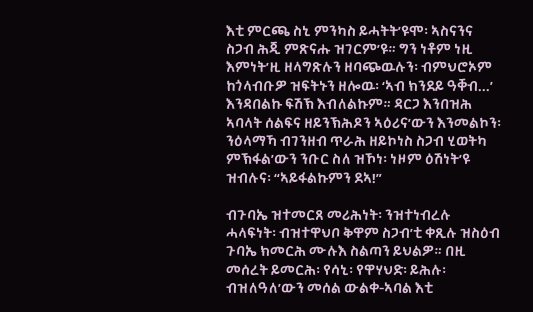እቲ ምርጫ ስኒ ምንካስ ይሓትት’ዩሞ፡ ኣስናንና ስጋብ ሕጂ ምጽናሑ ዝገርም’ዩ። ግን ነቶም ነዚ እምነት’ዚ ዘላግጽሉን ዘባጭዉሉን፡ ብምህሮኦም ከጎላብቡዎ ዝፍትኑን ዘሎዉ፡ ‘ኣብ ክንደይ ዓቐብ...’ እንዳበልኩ ፍሽኽ እብለልኩም። ዳርጋ እንበዝሕ ኣባላት ሰልፍና ዘይንኽሕዶን ኣዕሪና’ውን እንመልኮን፡ ንዕላማኻ ብገንዘብ ጥራሕ ዘይኮነስ ስጋብ ሂወትካ ምኽፋል’ውን ንቡር ስለ ዝኾነ፡ ነዞም ዕሽነት’ዩ ዝብሉና፡ “ኣይፋልኩምን ደኣ!”

ብጉባኤ ዝተመርጸ መሪሕነት፡ ንዝተነብረሉ ሓላፍነት፡ ብዝተዋህቦ ቅዋም ስጋብ’ቲ ቀጺሉ ዝስዕብ ጉባኤ ክመርሕ ሙሉእ ስልጣን ይህልዎ። በዚ መሰረት ይመርሕ፡ የሳኒ፡ የዋሃህድ፡ ይሕሉ፡ ብዝለዓለ’ውን መሰል ውልቀ-ኣባል እቲ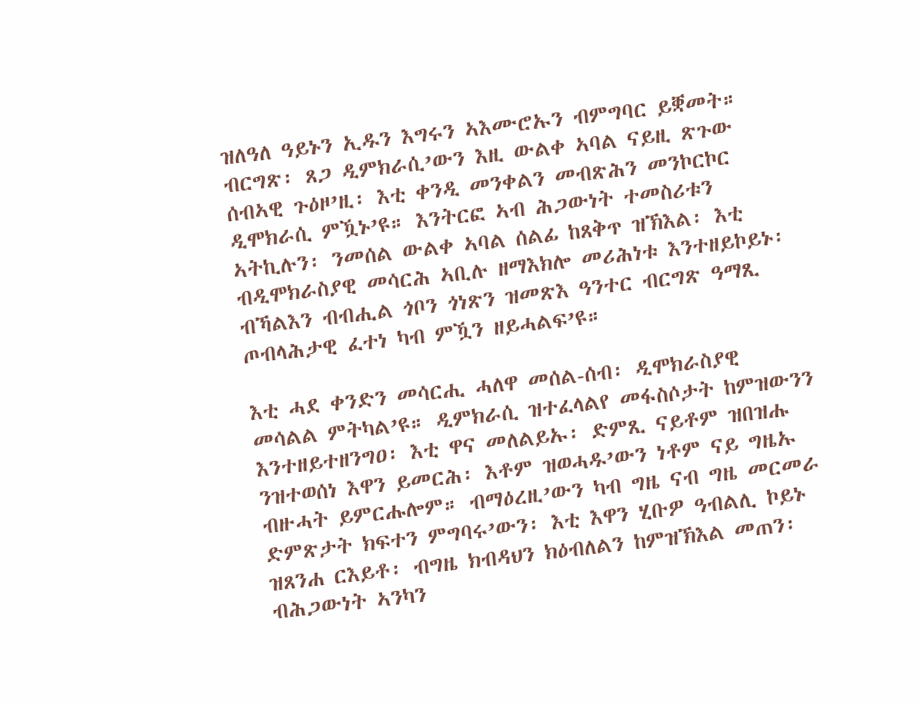ዝለዓለ ዓይኑን ኢዱን እግሩን ኣእሙሮኡን ብምግባር ይቛመት። ብርግጽ፡ ጸጋ ዲምክራሲ’ውን እዚ ውልቀ ኣባል ናይዚ ጽጉው ሰብኣዊ ጉዕዞ’ዚ፡ እቲ ቀንዲ መንቀልን መብጽሕን መንኮርኮር ዲሞክራሲ ምዃኑ’ዩ። እንትርፎ ኣብ ሕጋውነት ተመስሪቱን ኣትኪሉን፡ ንመሰል ውልቀ ኣባል ሰልፊ ከጸቅጥ ዝኽእል፡ እቲ ብዲሞክራስያዊ መሳርሕ ኣቢሉ ዘማእክሎ መሪሕነቱ እንተዘይኮይኑ፡ ብኻልእን ብብሒል ጎቦን ጎነጽን ዝመጽእ ዓንተር ብርግጽ ዓማጺ ጦብላሕታዊ ፈተነ ካብ ምዃን ዘይሓልፍ’ዩ።

እቲ ሓደ ቀንድን መሳርሒ ሓለዋ መሰል-ሰብ፡ ዲሞክራስያዊ መሳልል ምትካል’ዩ። ዲምክራሲ ዝተፈላልየ መፋስሶታት ከምዝውንን እንተዘይተዘንግዐ፡ እቲ ዋና መለልይኡ፡ ድምጺ ናይቶም ዝበዝሑ  ንዝተወሰነ እዋን ይመርሕ፡ እቶም ዝወሓዱ’ውን ነቶም ናይ ግዜኡ ብዙሓት ይምርሑሎም። ብማዕረዚ’ውን ካብ ግዜ ናብ ግዜ መርመራ ድምጽታት ክፍተን ምግባሩ’ውን፡ እቲ እዋን ሂቡዎ ዓብልሊ ኮይኑ ዝጸንሐ ርእይቶ፡ ብግዜ ክብዳህን ክዕብለልን ከምዝኽእል መጠን፡ ብሕጋውነት ኣንካን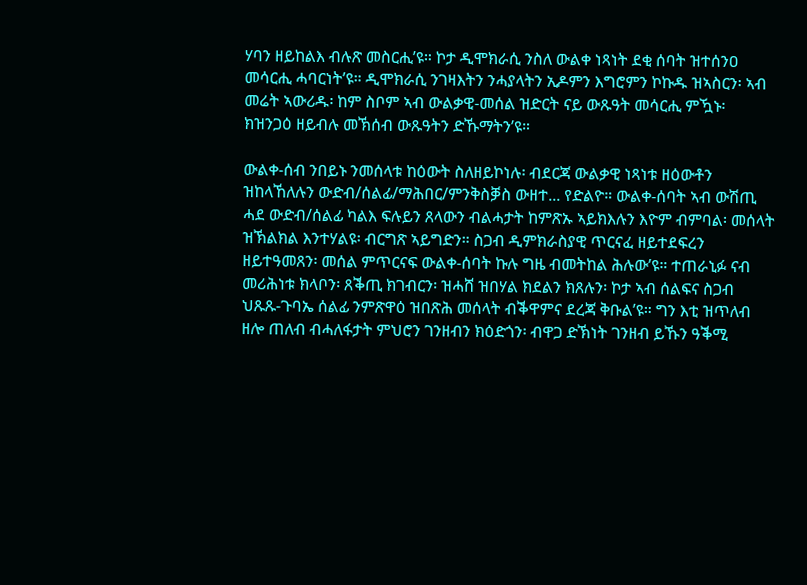ሃባን ዘይከልእ ብሉጽ መስርሒ’ዩ። ኮታ ዲሞክራሲ ንስለ ውልቀ ነጻነት ደቂ ሰባት ዝተሰንዐ መሳርሒ ሓባርነት’ዩ። ዲሞክራሲ ንገዛእትን ንሓያላትን ኢዶምን እግሮምን ኮኩዱ ዝኣስርን፡ ኣብ መሬት ኣውሪዱ፡ ከም ስቦም ኣብ ውልቃዊ-መሰል ዝድርት ናይ ውጹዓት መሳርሒ ምዃኑ፡ ክዝንጋዕ ዘይብሉ መኽሰብ ውጹዓትን ድኹማትን’ዩ።

ውልቀ-ሰብ ንበይኑ ንመሰላቱ ከዕውት ስለዘይኮነሉ፡ ብደርጃ ውልቃዊ ነጻነቱ ዘዕውቶን ዝከላኸለሉን ውድብ/ሰልፊ/ማሕበር/ምንቅስቓስ ውዘተ... የድልዮ። ውልቀ-ሰባት ኣብ ውሽጢ ሓደ ውድብ/ሰልፊ ካልእ ፍሉይን ጸላውን ብልሓታት ከምጽኡ ኣይክእሉን እዮም ብምባል፡ መሰላት ዝኽልክል እንተሃልዩ፡ ብርግጽ ኣይግድን። ስጋብ ዲምክራስያዊ ጥርናፈ ዘይተደፍረን ዘይተዓመጸን፡ መሰል ምጥርናፍ ውልቀ-ሰባት ኩሉ ግዜ ብመትከል ሕሉው’ዩ። ተጠራኒፉ ናብ መሪሕነቱ ክላቦን፡ ጸቕጢ ክገብርን፡ ዝሓሸ ዝበሃል ክደልን ክጸሉን፡ ኮታ ኣብ ሰልፍና ስጋብ ህጹጹ-ጉባኤ ሰልፊ ንምጽዋዕ ዝበጽሕ መሰላት ብቕዋምና ደረጃ ቅቡል’ዩ። ግን እቲ ዝጥለብ ዘሎ ጠለብ ብሓለፋታት ምህሮን ገንዘብን ክዕድጎን፡ ብዋጋ ድኽነት ገንዘብ ይኹን ዓቕሚ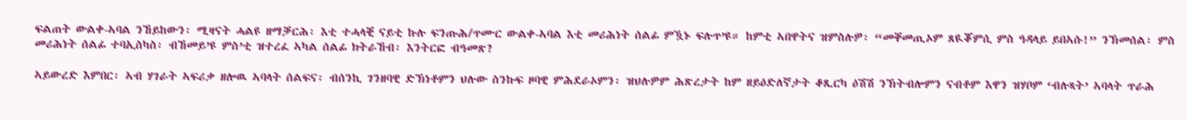ፍልጠት ውልቀ-ኣባል ንኸይከውን፡ ሚዛናት ሓልዩ ዘማቓርሕ፡ እቲ ተሓላቒ ናይቲ ኩሉ ፍንጡሕ/ጥሙር ውልቀ-ኣባል እቲ መሪሕነት ሰልፊ ምዃኑ ፍሉጥ’ዩ። ከምቲ ኣበዋትና ዝምስሉዎ፡ “መቐመጢኦም ጸዪቖምሲ ምስ ዓዳላይ ይበኣሱ!” ንኽመሰል፡ ምስ መሪሕነት ሰልፊ ተባኢስካስ፡ ብኸመይ’ዩ ምስ’ቲ ዝተረፈ ኣካል ሰልፊ ክትራኸብ፡ እንትርፎ ብዓመጽ?

ኣይውረድ እምበር፡ ኣብ ሃገራት ኣፍሪቃ ዘሎዉ ኣባላት ሰልፍና፡ ብሰንኪ ገንዘባዊ ድኽነቶምን ህሉው ስንኩፍ ዞባዊ ምሕደራኦምን፡ ዝህሉዎም ሕጽረታት ከም ዘይዕድለኛታት ቆጺርካ ዕሽሽ ንኽትብሎምን ናብቶም እዋን ዝሃቦም ‘ብሉጻት’ ኣባላት ጥራሕ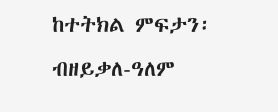ከተትክል ምፍታን፡ ብዘይቃለ-ዓለም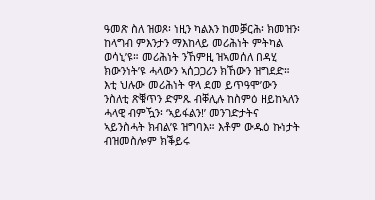ዓመጽ ስለ ዝወጾ፡ ነዚን ካልእን ከመቓርሕ፡ ክመዝን፡ ከላግብ ምእንታን ማእከላይ መሪሕነት ምትካል ወሳኒ’ዩ። መሪሕነት ንኸምዚ ዝኣመሰለ በዳሂ ክውንነት’ዩ ሓላውን ኣሰጋጋሪን ክኸውን ዝግደድ። እቲ ህሉው መሪሕነት ዋላ ደመ ይጥዓሞ’ውን ንስለቲ ጽቑጥን ድምጹ ብቐሊሉ ከስምዕ ዘይከኣለን ሓላዊ ብምዃን፡ ‘ኣይፋልን!’ መንገድታትና ኣይንስሓት ክብል’ዩ ዝግባእ። እቶም ውዱዕ ኩነታት ብዝመስሎም ክቕይሩ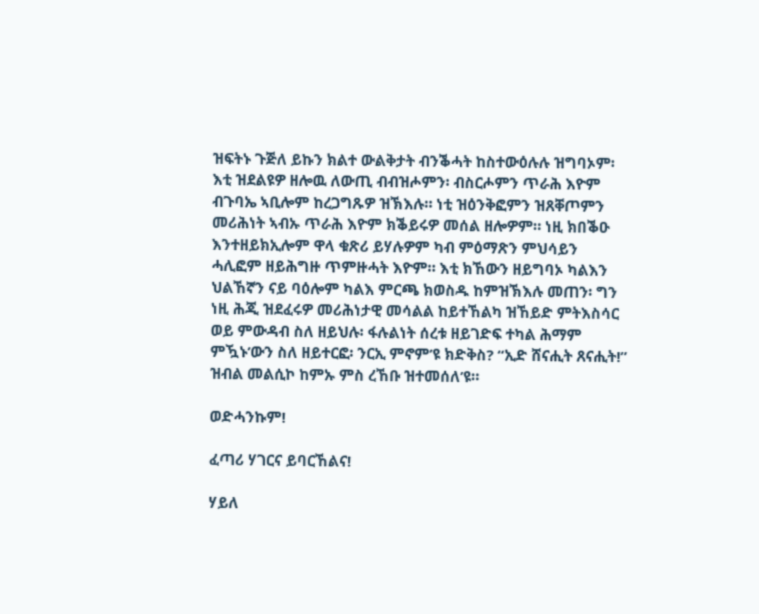ዝፍትኑ ጉጅለ ይኩን ክልተ ውልቅታት ብንቕሓት ከስተውዕሉሉ ዝግባኦም፡ እቲ ዝደልዩዎ ዘሎዉ ለውጢ ብብዝሖምን፡ ብስርሖምን ጥራሕ እዮም ብጉባኤ ኣቢሎም ከረጋግጹዎ ዝኽእሉ። ነቲ ዝዕንቅፎምን ዝጸቐጦምን መሪሕነት ኣብኡ ጥራሕ እዮም ክቕይሩዎ መሰል ዘሎዎም። ነዚ ክበቕዑ እንተዘይክኢሎም ዋላ ቁጽሪ ይሃሉዎም ካብ ምዕማጽን ምህሳይን ሓሊፎም ዘይሕግዙ ጥምዙሓት እዮም። እቲ ክኸውን ዘይግባኦ ካልእን ህልኸኛን ናይ ባዕሎም ካልእ ምርጫ ክወስዱ ከምዝኽእሉ መጠን፡ ግን ነዚ ሕጂ ዝደፈሩዎ መሪሕነታዊ መሳልል ከይተኸልካ ዝኸይድ ምትእስሳር ወይ ምውዳብ ስለ ዘይህሉ፡ ፋሉልነት ሰረቱ ዘይገድፍ ተካል ሕማም ምዃኑ’ውን ስለ ዘይተርፎ፡ ንርኢ ምኖም’ዩ ክድቅስ? “ኢድ ሸናሒት ጸናሒት!” ዝብል መልሲኮ ከምኡ ምስ ረኸቡ ዝተመሰለ’ዩ።

ወድሓንኩም!

ፈጣሪ ሃገርና ይባርኸልና!

ሃይለ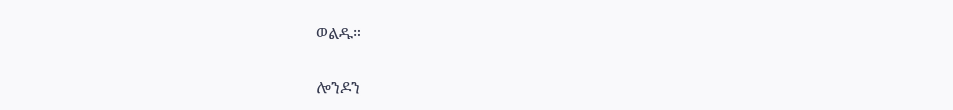ወልዱ።

ሎንዶን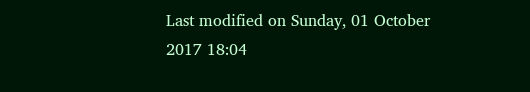Last modified on Sunday, 01 October 2017 18:04